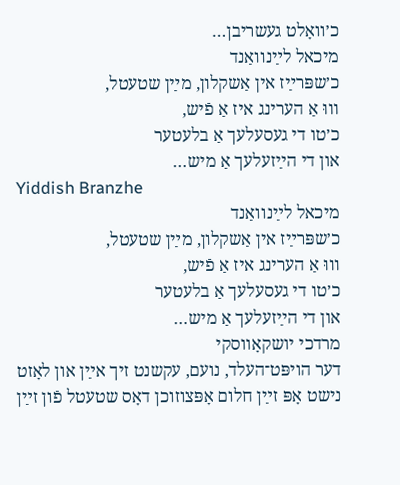כ׳וואָלט געשריבן…
מיכאל לײַנוואַנד
כ׳שפּרײַז אין אַשקלון, מײַן שטעטל,
וווּ אַ הערינג איז אַ פֿיש,
כ׳טו די געסעלעך אַ בלעטער
און די הײַזעלעך אַ מיש…
Yiddish Branzhe
מיכאל לײַנוואַנד
כ׳שפּרײַז אין אַשקלון, מײַן שטעטל,
וווּ אַ הערינג איז אַ פֿיש,
כ׳טו די געסעלעך אַ בלעטער
און די הײַזעלעך אַ מיש…
מרדכי יושקאָווסקי
דער הויפּט־העלד, נועם, עקשנט זיך אײַן און לאָזט נישט אָפּ זײַן חלום אָפּצוזוכן דאָס שטעטל פֿון זײַן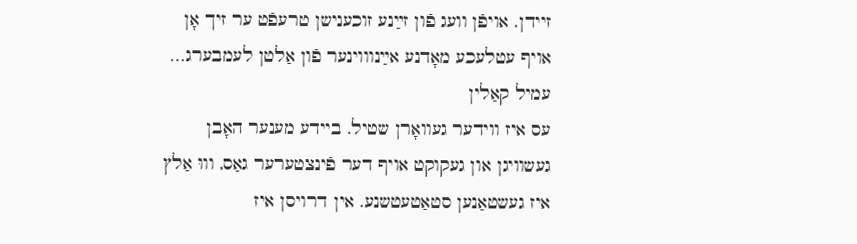זיידן. אויפֿן וועג פֿון זײַנע זוכענישן טרעפֿט ער זיך אָן אויף עטלעכע מאָדנע אײַנוווינער פֿון אַלטן לעמבערג…
עמיל קאַלין
עס איז ווידער געוואָרן שטיל. ביידע מענער האָבן געשוויגן און געקוקט אויף דער פֿינצטערער גאַס, וווּ אַלץ איז געשטאַנען סטאַטעטשנע. אין דרויסן איז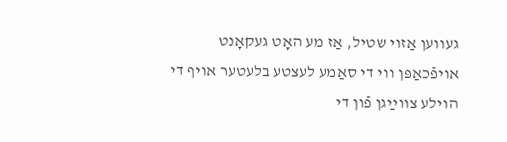געווען אַזוי שטיל, אַז מע האָט געקאָנט אויפֿכאַפּן ווי די סאַמע לעצטע בלעטער אויף די הוילע צווײַגן פֿון די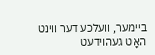ביימער, וועלכע דער ווינט האָט געהוידעט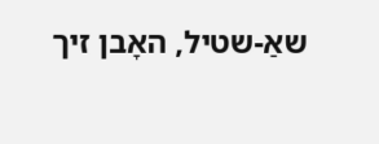שאַ-שטיל, האָבן זיך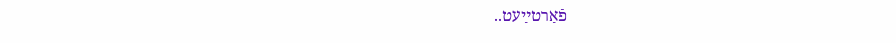פֿאַרטײַעט..